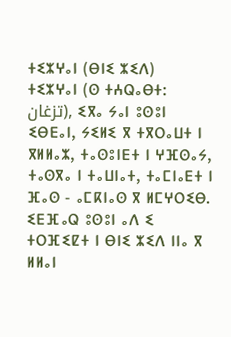ⵜⵉⵣⵖⴰⵏ (ⴱⵏⵉ ⵣⵉⴷ)
ⵜⵉⵣⵖⴰⵏ (ⵙ ⵜⵄⵕⴰⴱⵜ: تزغان), ⵉⴳⴰ ⵢⴰⵏ ⵓⵙⵓⵏ ⵉⴱⴹⴰⵏ, ⵢⵉⵍⵉ ⴳ ⵜⴳⵔⴰⵡⵜ ⵏ ⴳⵍⵍⴰⵣ, ⵜⴰⵙⵓⵏⴹⵜ ⵏ ⵖⴼⵙⴰⵢ, ⵜⴰⵙⴳⴰ ⵏ ⵜⴰⵡⵏⴰⵜ, ⵜⴰⵎⵏⴰⴹⵜ ⵏ ⴼⴰⵙ - ⴰⵎⴽⵏⴰⵙ ⴳ ⵍⵎⵖⵔⵉⴱ. ⵉⴹⴼⴰⵕ ⵓⵙⵓⵏ ⴰⴷ ⵉ ⵜⵔⴼⵉⵇⵜ ⵏ ⴱⵏⵉ ⵣⵉⴷ ⵏⵏⴰ ⴳ ⵍⵍⴰⵏ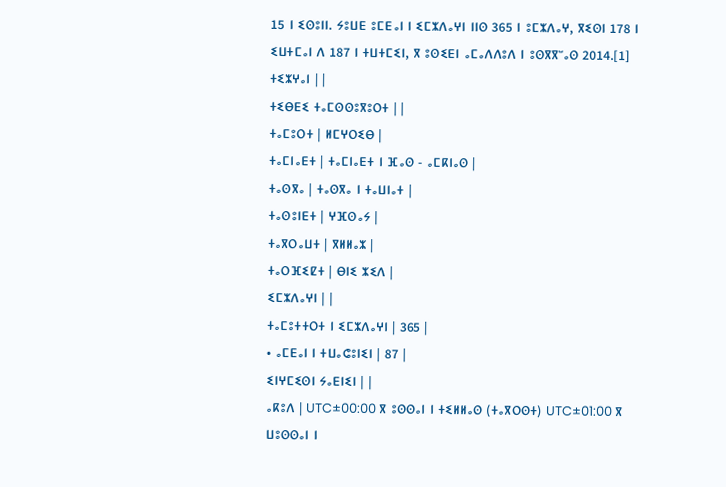15 ⵏ ⵉⵙⵓⵏⵏ. ⵢⵓⵡⴹ ⵓⵎⴹⴰⵏ ⵏ ⵉⵎⵣⴷⴰⵖⵏ ⵏⵏⵙ 365 ⵏ ⵓⵎⵣⴷⴰⵖ, ⴳⵉⵙⵏ 178 ⵏ ⵉⵡⵜⵎⴰⵏ ⴷ 187 ⵏ ⵜⵡⵜⵎⵉⵏ, ⴳ ⵓⵙⵉⴹⵏ ⴰⵎⴰⴷⴷⵓⴷ ⵏ ⵓⵙⴳⴳⵯⴰⵙ 2014.[1]
ⵜⵉⵣⵖⴰⵏ | |
ⵜⵉⴱⴹⵉ ⵜⴰⵎⵙⵙⵓⴳⵓⵔⵜ | |
ⵜⴰⵎⵓⵔⵜ | ⵍⵎⵖⵔⵉⴱ |
ⵜⴰⵎⵏⴰⴹⵜ | ⵜⴰⵎⵏⴰⴹⵜ ⵏ ⴼⴰⵙ - ⴰⵎⴽⵏⴰⵙ |
ⵜⴰⵙⴳⴰ | ⵜⴰⵙⴳⴰ ⵏ ⵜⴰⵡⵏⴰⵜ |
ⵜⴰⵙⵓⵏⴹⵜ | ⵖⴼⵙⴰⵢ |
ⵜⴰⴳⵔⴰⵡⵜ | ⴳⵍⵍⴰⵣ |
ⵜⴰⵔⴼⵉⵇⵜ | ⴱⵏⵉ ⵣⵉⴷ |
ⵉⵎⵣⴷⴰⵖⵏ | |
ⵜⴰⵎⵓⵜⵜⵔⵜ ⵏ ⵉⵎⵣⴷⴰⵖⵏ | 365 |
• ⴰⵎⴹⴰⵏ ⵏ ⵜⵡⴰⵛⵓⵏⵉⵏ | 87 |
ⵉⵏⵖⵎⵉⵙⵏ ⵢⴰⴹⵏⵉⵏ | |
ⴰⴽⵓⴷ | UTC±00:00 ⴳ ⵓⵙⵙⴰⵏ ⵏ ⵜⵉⵍⵍⴰⵙ (ⵜⴰⴳⵔⵙⵜ) UTC±01:00 ⴳ ⵡⵓⵙⵙⴰⵏ ⵏ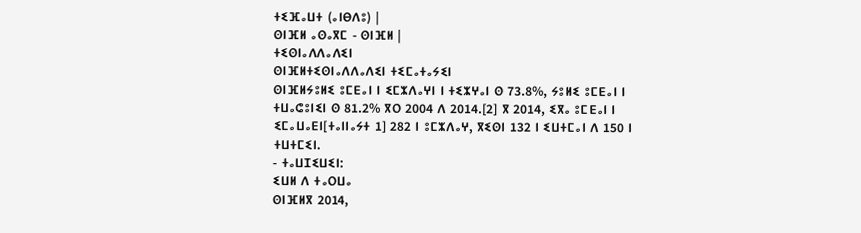ⵜⵉⴼⴰⵡⵜ (ⴰⵏⴱⴷⵓ) |
ⵙⵏⴼⵍ ⴰⵙⴰⴳⵎ - ⵙⵏⴼⵍ |
ⵜⵉⵙⵏⴰⴷⴷⴰⴷⵉⵏ
ⵙⵏⴼⵍⵜⵉⵙⵏⴰⴷⴷⴰⴷⵉⵏ ⵜⵉⵎⴰⵜⴰⵢⵉⵏ
ⵙⵏⴼⵍⵢⵓⵍⵉ ⵓⵎⴹⴰⵏ ⵏ ⵉⵎⵣⴷⴰⵖⵏ ⵏ ⵜⵉⵣⵖⴰⵏ ⵙ 73.8%, ⵢⵓⵍⵉ ⵓⵎⴹⴰⵏ ⵏ ⵜⵡⴰⵛⵓⵏⵉⵏ ⵙ 81.2% ⴳⵔ 2004 ⴷ 2014.[2] ⴳ 2014, ⵉⴳⴰ ⵓⵎⴹⴰⵏ ⵏ ⵉⵎⴰⵡⴰⴹⵏ[ⵜⴰⵏⵏⴰⵢⵜ 1] 282 ⵏ ⵓⵎⵣⴷⴰⵖ, ⴳⵉⵙⵏ 132 ⵏ ⵉⵡⵜⵎⴰⵏ ⴷ 150 ⵏ ⵜⵡⵜⵎⵉⵏ.
- ⵜⴰⵡⵊⵉⵡⵉⵏ:
ⵉⵡⵍ ⴷ ⵜⴰⵔⵡⴰ
ⵙⵏⴼⵍⴳ 2014,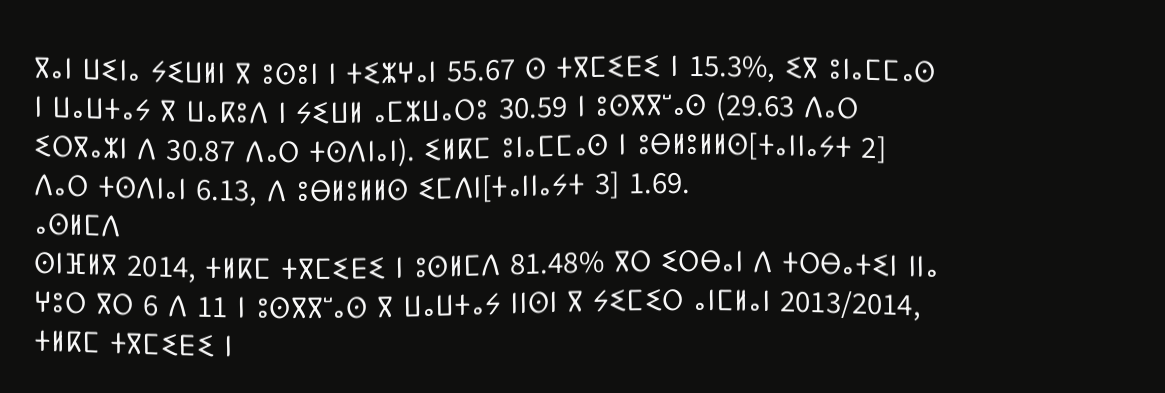ⴳⴰⵏ ⵡⵉⵏⴰ ⵢⵉⵡⵍⵏ ⴳ ⵓⵙⵓⵏ ⵏ ⵜⵉⵣⵖⴰⵏ 55.67 ⵙ ⵜⴳⵎⵉⴹⵉ ⵏ 15.3%, ⵉⴳ ⵓⵏⴰⵎⵎⴰⵙ ⵏ ⵡⴰⵡⵜⴰⵢ ⴳ ⵡⴰⴽⵓⴷ ⵏ ⵢⵉⵡⵍ ⴰⵎⵣⵡⴰⵔⵓ 30.59 ⵏ ⵓⵙⴳⴳⵯⴰⵙ (29.63 ⴷⴰⵔ ⵉⵔⴳⴰⵣⵏ ⴷ 30.87 ⴷⴰⵔ ⵜⵙⴷⵏⴰⵏ). ⵉⵍⴽⵎ ⵓⵏⴰⵎⵎⴰⵙ ⵏ ⵓⴱⵍⵓⵍⵍⵙ[ⵜⴰⵏⵏⴰⵢⵜ 2] ⴷⴰⵔ ⵜⵙⴷⵏⴰⵏ 6.13, ⴷ ⵓⴱⵍⵓⵍⵍⵙ ⵉⵎⴷⵏ[ⵜⴰⵏⵏⴰⵢⵜ 3] 1.69.
ⴰⵙⵍⵎⴷ
ⵙⵏⴼⵍⴳ 2014, ⵜⵍⴽⵎ ⵜⴳⵎⵉⴹⵉ ⵏ ⵓⵙⵍⵎⴷ 81.48% ⴳⵔ ⵉⵔⴱⴰⵏ ⴷ ⵜⵔⴱⴰⵜⵉⵏ ⵏⵏⴰ ⵖⵓⵔ ⴳⵔ 6 ⴷ 11 ⵏ ⵓⵙⴳⴳⵯⴰⵙ ⴳ ⵡⴰⵡⵜⴰⵢ ⵏⵏⵙⵏ ⴳ ⵢⵉⵎⵉⵔ ⴰⵏⵎⵍⴰⵏ 2013/2014, ⵜⵍⴽⵎ ⵜⴳⵎⵉⴹⵉ ⵏ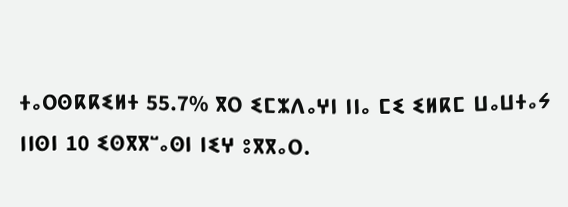ⵜⴰⵔⵙⴽⴽⵉⵍⵜ 55.7% ⴳⵔ ⵉⵎⵣⴷⴰⵖⵏ ⵏⵏⴰ ⵎⵉ ⵉⵍⴽⵎ ⵡⴰⵡⵜⴰⵢ ⵏⵏⵙⵏ 10 ⵉⵙⴳⴳⵯⴰⵙⵏ ⵏⵉⵖ ⵓⴳⴳⴰⵔ.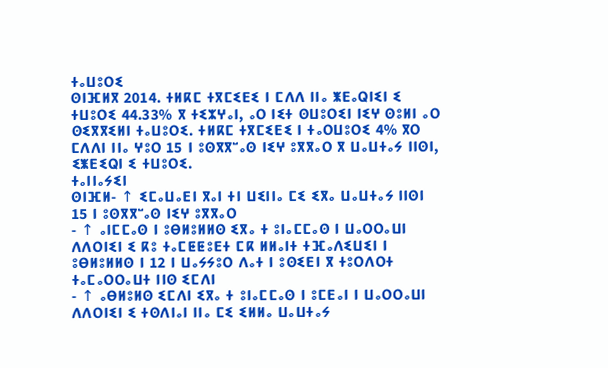ⵜⴰⵡⵓⵔⵉ
ⵙⵏⴼⵍⴳ 2014. ⵜⵍⴽⵎ ⵜⴳⵎⵉⴹⵉ ⵏ ⵎⴷⴷ ⵏⵏⴰ ⵥⴹⴰⵕⵏⵉⵏ ⵉ ⵜⵡⵓⵔⵉ 44.33% ⴳ ⵜⵉⵣⵖⴰⵏ, ⴰⵔ ⵏⵉⵜ ⵙⵡⵓⵔⵉⵏ ⵏⵉⵖ ⵙⵓⵍⵏ ⴰⵔ ⵙⵉⴳⴳⵉⵍⵏ ⵜⴰⵡⵓⵔⵉ. ⵜⵍⴽⵎ ⵜⴳⵎⵉⴹⵉ ⵏ ⵜⴰⵔⵡⵓⵔⵉ 4% ⴳⵔ ⵎⴷⴷⵏ ⵏⵏⴰ ⵖⵓⵔ 15 ⵏ ⵓⵙⴳⴳⵯⴰⵙ ⵏⵉⵖ ⵓⴳⴳⴰⵔ ⴳ ⵡⴰⵡⵜⴰⵢ ⵏⵏⵙⵏ, ⵉⵥⴹⵉⵕⵏ ⵉ ⵜⵡⵓⵔⵉ.
ⵜⴰⵏⵏⴰⵢⵉⵏ
ⵙⵏⴼⵍ- ↑ ⵉⵎⴰⵡⴰⴹⵏ ⴳⴰⵏ ⵜⵏ ⵡⵉⵏⵏⴰ ⵎⵉ ⵉⴳⴰ ⵡⴰⵡⵜⴰⵢ ⵏⵏⵙⵏ 15 ⵏ ⵓⵙⴳⴳⵯⴰⵙ ⵏⵉⵖ ⵓⴳⴳⴰⵔ
- ↑ ⴰⵏⵎⵎⴰⵙ ⵏ ⵓⴱⵍⵓⵍⵍⵙ ⵉⴳⴰ ⵜ ⵓⵏⴰⵎⵎⴰⵙ ⵏ ⵡⴰⵔⵔⴰⵡⵏ ⴷⴷⵔⵏⵉⵏ ⵉ ⴽⵓ ⵜⴰⵎⵟⵟⵓⴹⵜ ⵎⴽ ⵍⵍⴰⵏⵜ ⵜⴼⴰⴷⵉⵡⵉⵏ ⵏ ⵓⴱⵍⵓⵍⵍⵙ ⵏ 12 ⵏ ⵡⴰⵢⵢⵓⵔ ⴷⴰⵜ ⵏ ⵓⵙⵉⴹⵏ ⴳ ⵜⵓⵔⴷⵔⵜ ⵜⴰⵎⴰⵔⵔⴰⵡⵜ ⵏⵏⵙ ⵉⵎⴷⵏ
- ↑ ⴰⴱⵍⵓⵍⵙ ⵉⵎⴷⵏ ⵉⴳⴰ ⵜ ⵓⵏⴰⵎⵎⴰⵙ ⵏ ⵓⵎⴹⴰⵏ ⵏ ⵡⴰⵔⵔⴰⵡⵏ ⴷⴷⵔⵏⵉⵏ ⵉ ⵜⵙⴷⵏⴰⵏ ⵏⵏⴰ ⵎⵉ ⵉⵍⵍⴰ ⵡⴰⵡⵜⴰⵢ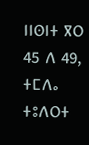ⵏⵏⵙⵏⵜ ⴳⵔ 45 ⴷ 49, ⵜⵎⴷⴰ ⵜⵓⴷⵔⵜ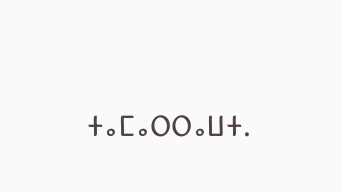ⵜⴰⵎⴰⵔⵔⴰⵡⵜ.